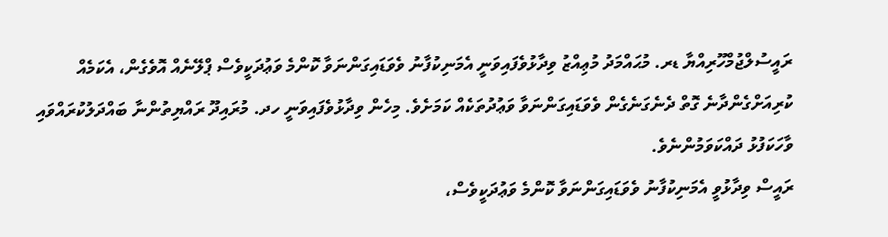ރައީސުލްޖުމްހޫރިއްޔާ ޑރ. މުޙައްމަދު މުޢިއްޒު ވިދާޅުވެފައިވަނީ އެމަނިކުފާނު ވެވަޑައިގަންނަވާ ކޮންމެ ވަޢުދަކީވެސް ޕްލޭނެއް އޮވެގެން، އެކަމެއް ކުރިއަށްގެންދާނެ ގޮތް ދެނެގަނެގެން ވެވަޑައިގަންނަވާ ވަޢުދުތަކެއް ކަމަށެވެ. މިހެން ވިދާޅުވެފައިވަނީ ހދ. މުރައިދޫ ރައްޔިތުންނާ ބައްދަލުކުރައްވައި ވާހަކަފުޅު ދައްކަވަމުންނެވެ.
ރައީސް ވިދާޅުވީ އެމަނިކުފާނު ވެވަޑައިގަންނަވާ ކޮންމެ ވަޢުދަކީވެސް،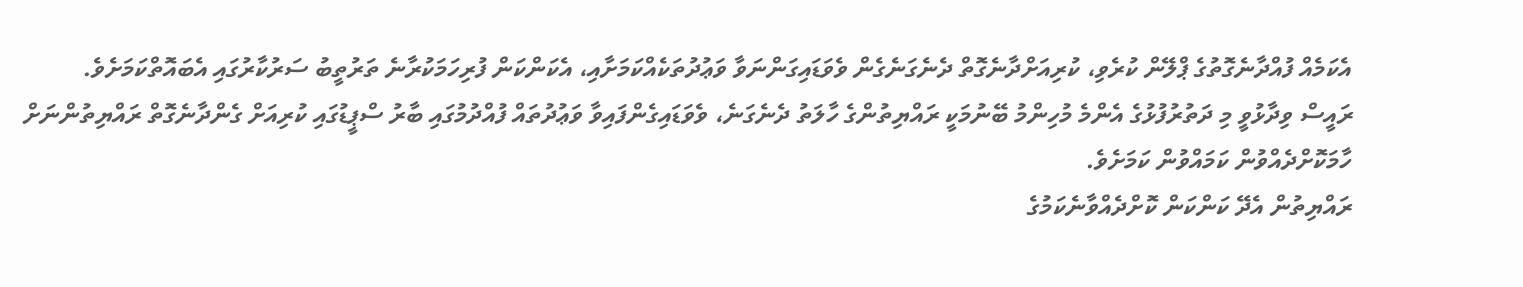އެކަމެއް ފުއްދާނެގޮތުގެ ޕްލޭން ކުރެވި، ކުރިއަށްދާނެގޮތް ދެނެގަނެގެން ވެވަޑައިގަންނަވާ ވަޢުދުތަކެއްކަމަށާއި، އެކަންކަން ފުރިހަމަކުރާނެ ތަރުތީބު ސަރުކާރުގައި އެބައޮތްކަމަށެވެ.
ރައީސް ވިދާޅުވީ މި ދަތުރުފުޅުގެ އެންމެ މުހިންމު ބޭނުމަކީ ރައްޔިތުންގެ ހާލަތު ދެނެގަނެ، ވެވަޑައިގެންފައިވާ ވަޢުދުތައް ފުއްދުމުގައި ބާރު ސްޕީޑުގައި ކުރިއަށް ގެންދާނެގޮތް ރައްޔިތުންނަށް ހާމަކޮށްދެއްވުން ކަމައްވުން ކަމަށެވެ.
ރައްޔިތުން އެދޭ ކަންކަން ކޮށްދެއްވާނެކަމުގެ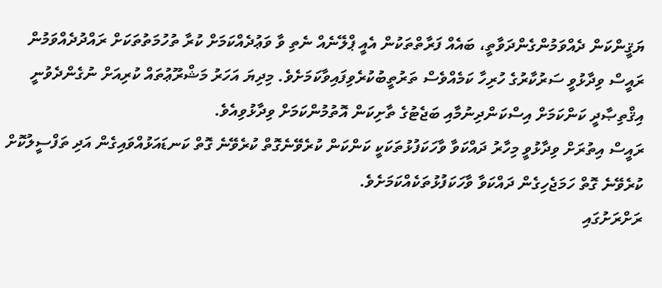ޔަޤީންކަން ދެއްވަމުންގެންދަވާތީ، ބައެއް ފަރާތްތަކުން އެއީ ޕްލޭނެއް ނެތި ވާ ވަޢުދެއްކަމަށް ކުރާ ތުހުމަތުތަކަށް ރައްދުދެއްވަމުން ރައީސް ވިދާޅުވީ ސަރުކާރުގެ ހުރިހާ ކަމެއްވެސް ތަރުތީބުކުރެވިފައިވާކަމަށެވެ. މިދިޔަ އަހަރު މަޝްރޫޢުތައް ކުރިއަށް ނުގެންދެވުނީ އިޤްތިޞާދީ ކަންކަމަށް އިސްކަންދިނުމާއި ބަޖެޓުގެ ތާށިކަން އޮތުމުންކަމަށް ވިދާޅުވިއެވެ.
ރައީސް އިތުރަށް ވިދާޅުވީ މިހާރު ދައްކަވާ ވާހަކަފުޅުތަކަކީ ކަންކަން ކުރެވޭނެގޮތް ކުރެވޭނެ ގޮތް ކަނޑައަޅުއްވައިގެން އަދި ތަފްސީލުކޮށް ކުރެވޭނެ ގޮތް ހަމަޖެހިގެން ދައްކަވާ ވާހަކަފުޅުތަކެއްކަމަށެވެ.
ރަށްރަށުގައި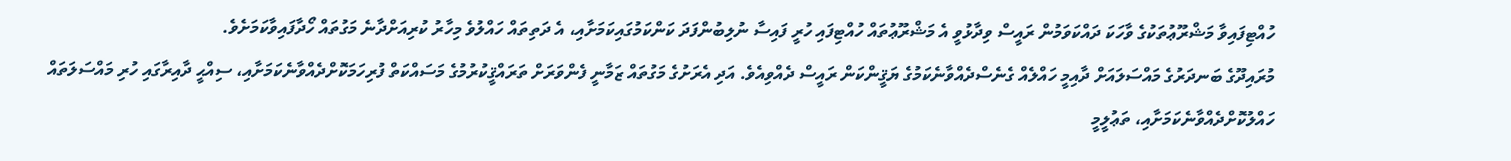ހުއްޓިފައިވާ މަޝްރޫޢުތަކުގެ ވާހަކަ ދައްކަވަމުން ރައީސް ވިދާޅުވީ އެ މަޝްރޫޢުތައް ހުއްޓިފައި ހުރީ ފައިސާ ނުލިބުންފަދަ ކަންކަމުގައިކަމަށާއި، އެ ދަތިތައް ހައްލުވެ މިހާރު ކުރިއަށްދާނެ މަގުތައް ހޯދާފައިވާކަމަށެވެ.
މުރައިދޫގެ ބަނދަރުގެ މައްސަލައަށް ދާއިމީ ހައްލެއް ގެނެސްދެއްވާނެކަމުގެ ޔަޤީންކަން ރައީސް ދެއްވިއެވެ. އަދި އެރަށުގެ މަގުތައް ޒަމާނީ ފެންވަރަށް ތަރައްޤީކުރުމުގެ މަސައްކަތް ފުރިހަމަކޮށްދެއްވާނެކަމަށާއި، ސިއްޙީ ދާއިރާގައި ހުރި މައްސަލަތައް ހައްލުކޮށްދެއްވާނެކަމަށާއި، ތަޢުލީމީ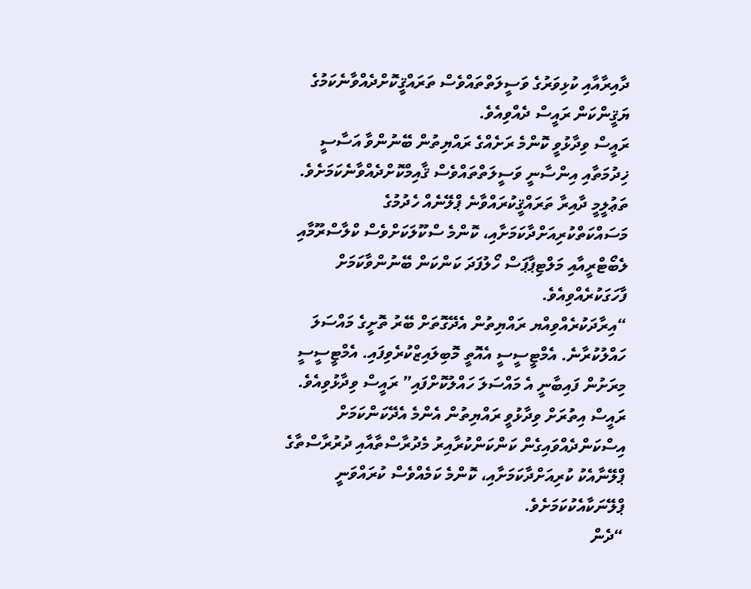ދާއިރާއާއި ކުޅިވަރުގެ ވަސީލަތްތައްވެސް ތަރައްޤީކޮށްދެއްވާނެކަމުގެ ޔަޤީންކަން ރައީސް ދެއްވިއެވެ.
ރައީސް ވިދާޅުވީ ކޮންމެ ރަށެއްގެ ރައްޔިތުން ބޭނުންވާ އަސާސީ ޚިދުމަތާއި އިންސާނީ ވަސީލަތްތައްވެސް ޤާއިމްކޮށްދެއްވާނެކަމަށެވެ. ތަޢުލީމީ ދާއިރާ ތަރައްޤީކުރައްވާނެ ޕްލޭނެއް ހެދުމުގެ މަސައްކަތްކުރިއަށްދާކަމަށާއި، ކޮންމެ ސްކޫލަކަށްވެސް ކްލާސްރޫމާއި ލެބޯޓްރީއާއި މަލްޓިޕާޕަސް ހޯލުފަދަ ކަންކަން ބޭނުންވާކަމަށް ފާހަގަކުރެއްވިއެވެ.
“އިރާދަކުރެއްވިއްޔ ރައްޔިތުން އެދޭގޮތަށް ބޭރު ތޮށީގެ މައްސަލަ ހައްލުކުރާނެ. އެމްޓީސީސީ އެއޮތީ މޮބިލައިޒްކުރެވިފައި. އެމްޓީސީސީ މިރަށުން ފައިބާނީ އެ މައްސަލަ ހައްލުކޮށްފައި” ރައީސް ވިދާޅުވިއެވެ.
ރައީސް އިތުރަށް ވިދާޅުވީ ރައްޔިތުން އެންމެ އެދޭކަންކަމަށް އިސްކަންދެއްވައިގެން ކަންކަންކުރާއިރު މެދުރާސްތާއާއި ދުރުރާސްތާގެ ޕްލޭނާއެކު ކުރިއަށްދާކަމަށާއި، ކޮންމެ ކަމެއްވެސް ކުރައްވަނީ ޕްލޭނަކާއެކުކަމަށެވެ.
“ދެން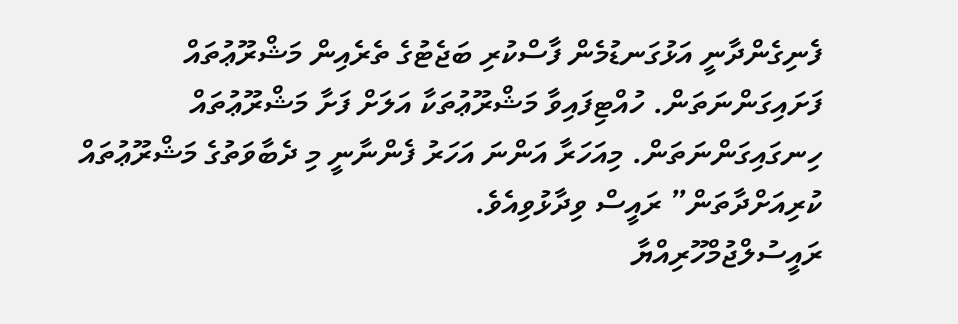ފެނިގެންދާނީ އަޅުގަނޑުމެން ފާސްކުރި ބަޖެޓުގެ ތެރެއިން މަޝްރޫޢުތައް ފަށައިގަންނަތަން. ހުއްޓިފައިވާ މަޝްރޫޢުތަކާ އަލަށް ފަށާ މަޝްރޫޢުތައް ހިނގައިގަންނަތަން. މިއަހަރާ އަންނަ އަހަރު ފެންނާނީ މި ދެބާވަތުގެ މަޝްރޫޢުތައް ކުރިއަށްދާތަން” ރައީސް ވިދާޅުވިއެވެ.
ރައީސުލްޖުމްހޫރިއްޔާ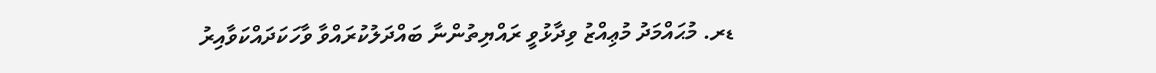ޑރ. މުޙައްމަދު މުޢިއްޒު ވިދާޅުވީ ރައްޔިތުންނާ ބައްދަލުކުރައްވާ ވާހަކަދައްކަވާއިރު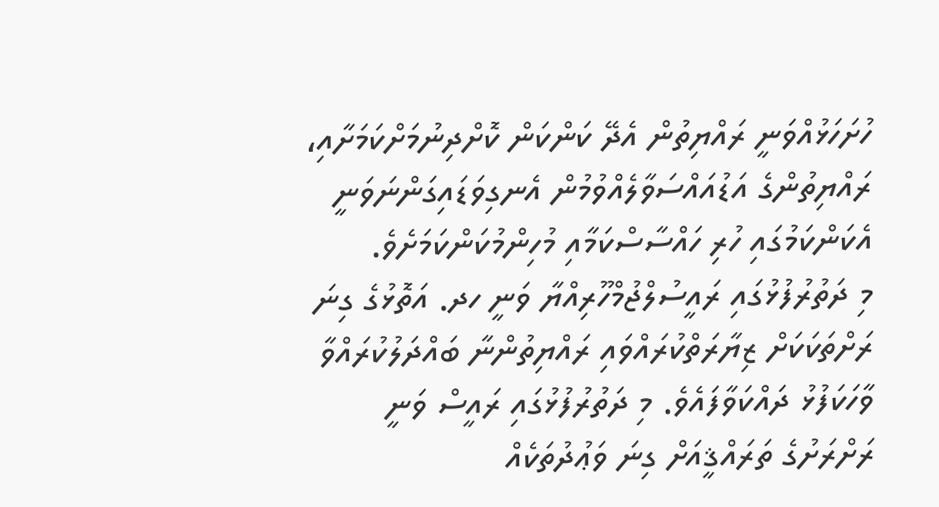ހުށަހަޅުއްވަނީ ރައްޔިތުން އެދޭ ކަންކަން ކޮށްދިނުމަށްކަމަށާއި، ރައްޔިތުންގެ އަޑުއައްސަވާލެއްވުމުން އެނގިވަޑައިގަންނަވަނީ އެކަންކަމުގައި ހުރި ހައްސާސްކަމާއި މުހިންމުކަންކަމަށެވެ.
މި ދަތުރުފުޅުގައި ރައީސުލްޖުމްހޫރިއްޔާ ވަނީ ހދ. އަތޮޅުގެ ގިނަ ރަށްތަކަކަށް ޒިޔާރަތްކުރައްވައި ރައްޔިތުންނާ ބައްދަލުކުރައްވާ ވާހަކަފުޅު ދައްކަވާފައެވެ. މި ދަތުރުފުޅުގައި ރައީސް ވަނީ ރަށްރަށުގެ ތަރައްޤީއަށް ގިނަ ވަޢުދުތަކެއް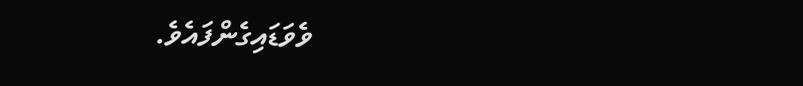ވެވަޑައިގެންފައެވެ.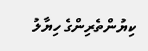ކިޔުންތެރިންގެ ހިޔާލު